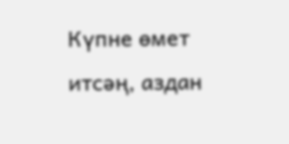Күпне өмет итсәң, аздан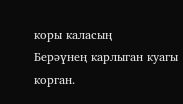коры каласың
Берәүнең карлыган куагы корган.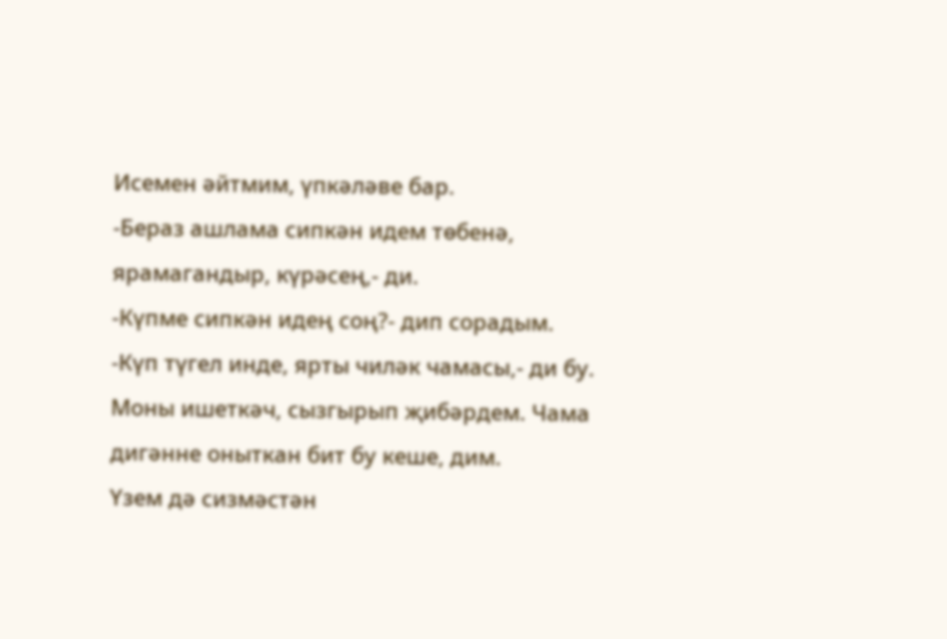Исемен әйтмим, үпкәләве бар.
-Бераз ашлама сипкән идем төбенә, ярамагандыр, күрәсең,- ди.
-Күпме сипкән идең соң?- дип сорадым.
-Күп түгел инде, ярты чиләк чамасы,- ди бу. Моны ишеткәч, сызгырып җибәрдем. Чама дигәнне оныткан бит бу кеше, дим.
Үзем дә сизмәстән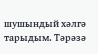шушындый хәлгә тарыдым. Тәрәзә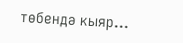төбендә кыяр...